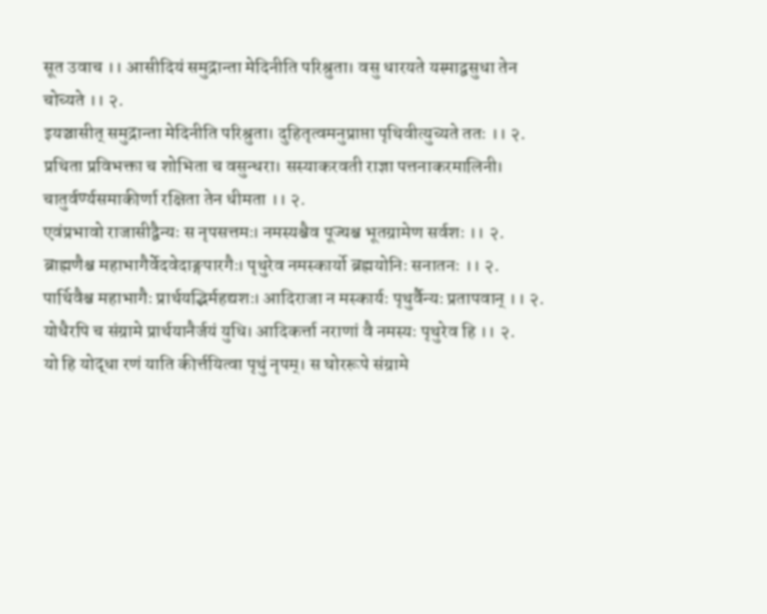सूत उवाच ।। आसीदियं समुद्रान्ता मेदिनीति परिश्रुता। वसु धारयते यस्माद्वसुधा तेन चोच्यते ।। २.
इयञ्चासीत् समुद्रान्ता मेदिनीति परिश्रुता। दुहितृत्वमनुप्राप्ता पृथिवीत्युच्यते ततः ।। २.
प्रथिता प्रविभक्ता च शोभिता च वसुन्धरा। सस्याकरवती राज्ञा पत्तनाकरमालिनी। चातुर्वर्ण्यसमाकीर्णा रक्षिता तेन धीमता ।। २.
एवंप्रभावो राजासीद्वैन्यः स नृपसत्तमः। नमस्यश्चैव पूज्यश्च भूतग्रामेण सर्वशः ।। २.
ब्राह्मणैश्च महाभागैर्वेदवेदाङ्गपारगैः। पृथुरेव नमस्कार्यो ब्रह्मयोनिः सनातनः ।। २.
पार्थिवैश्च महाभागैः प्रार्थयद्भिर्महद्यशः। आदिराजा न मस्कार्यः पृथुर्वैन्यः प्रतापवान् ।। २.
योधैरपि च संग्रामे प्रार्थयानैर्जयं युधि। आदिकर्त्ता नराणां वै नमस्यः पृथुरेव हि ।। २.
यो हि योद्धा रणं याति कीर्त्तयित्वा पृथुं नृपम्। स घोररूपे संग्रामे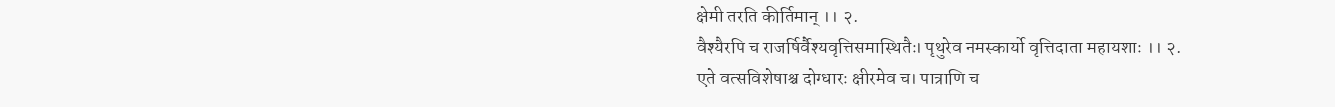क्षेमी तरति कीर्तिमान् ।। २.
वैश्यैरपि च राजर्षिर्वैश्यवृत्तिसमास्थितैः। पृथुरेव नमस्कार्यो वृत्तिदाता महायशाः ।। २.
एते वत्सविशेषाश्च दोग्धारः क्षीरमेव च। पात्राणि च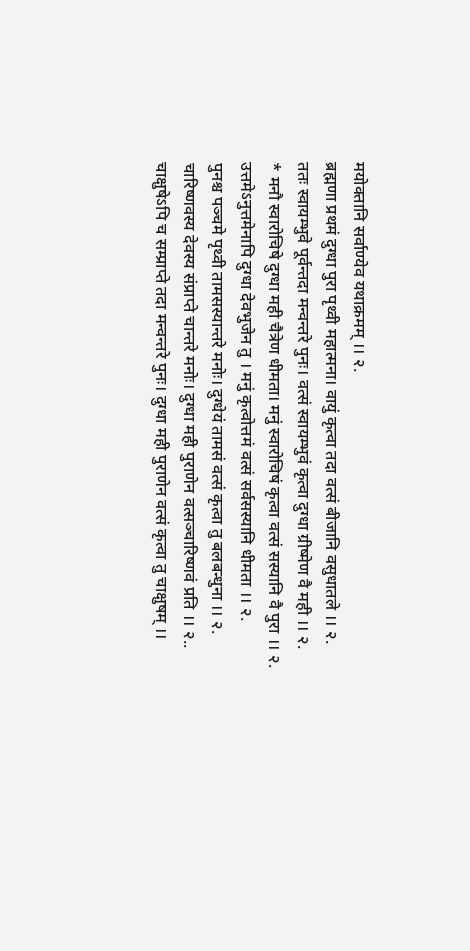मयोक्तानि सर्वाण्येव यथाक्रमम् ।। २.
ब्रह्मणा प्रथमं दुग्धा पुरा पृथ्वी महात्मना। वायुं कृत्वा तदा वत्सं बीजानि वसुधातले ।। २.
ततः स्वायम्भुवे पूर्वन्तदा मन्वन्तरे पुनः। वत्सं स्वायम्भुवं कृत्वा दुग्धा ग्रीष्मेण वै मही ।। २.
* मनौ स्वारोचिषे दुग्धा मही चैत्रेण धीमता। मनुं स्वारोचिषं कृत्वा वत्सं सस्यानि वै पुरा ।। २.
उत्तमेऽनुत्तमेनापि दुग्धा देवभुजेन तु । मनुं कृत्वोत्तमं वत्सं सर्वसस्यानि धीमता ।। २.
पुनश्च पञ्चमे पृथ्वी तामसस्यान्तरे मनोः। दुग्धेयं तामसं वत्सं कृत्वा तु बलबन्धुना ।। २.
चारिष्णवस्य देवस्य संप्राप्ते चान्तरे मनोः। दुग्धा मही पुराणेन वत्सञ्चारिष्णवं प्रति ।। २..
चाक्षुषेऽपि च सम्प्राप्ते तदा मन्वन्तरे पुनः। दुग्धा मही पुराणेन वत्सं कृत्वा तु चाक्षुषम् ।।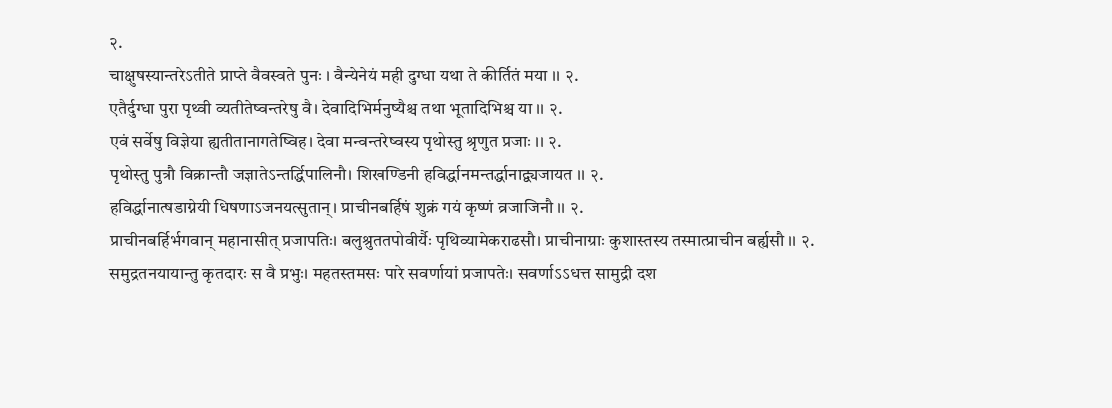२.
चाक्षुषस्यान्तरेऽतीते प्राप्ते वैवस्वते पुनः । वैन्येनेयं मही दुग्धा यथा ते कीर्तितं मया ।। २.
एतैर्दुग्धा पुरा पृथ्वी व्यतीतेष्वन्तरेषु वै। देवादिभिर्मनुष्यैश्च तथा भूतादिभिश्च या ।। २.
एवं सर्वेषु विज्ञेया ह्यतीतानागतेष्विह। देवा मन्वन्तरेष्वस्य पृथोस्तु श्रृणुत प्रजाः ।। २.
पृथोस्तु पुत्रौ विक्रान्तौ जज्ञातेऽन्तर्द्धिपालिनौ। शिखण्डिनी हविर्द्धानमन्तर्द्धानाद्व्यजायत ।। २.
हविर्द्धानात्षडाग्नेयी धिषणाऽजनयत्सुतान्। प्राचीनबर्हिषं शुक्रं गयं कृष्णं व्रजाजिनौ ।। २.
प्राचीनबर्हिर्भगवान् महानासीत् प्रजापतिः। बलुश्रुततपोवीर्यैः पृथिव्यामेकराढसौ। प्राचीनाग्राः कुशास्तस्य तस्मात्प्राचीन बर्ह्यसौ ।। २.
समुद्रतनयायान्तु कृतदारः स वै प्रभुः। महतस्तमसः पारे सवर्णायां प्रजापतेः। सवर्णाऽऽधत्त सामुद्री दश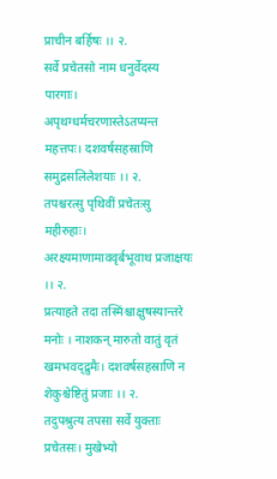प्राचीन बर्हिषः ।। २.
सर्वे प्रचेतसो नाम धनुर्वेदस्य पारगाः। अपृथग्धर्मचरणास्तेऽतप्यन्त महत्तपः। दशवर्षसहस्राणि समुद्रसलिलेशयाः ।। २.
तपश्चरत्सु पृथिवीं प्रचेतःसु महीरुहाः। अरक्ष्यमाणामाववृर्बभूवाथ प्रजाक्षयः ।। २.
प्रत्याहते तदा तस्मिंश्चाक्षुषस्यान्तरे मनोः । नाशकन् मारुतो वातुं वृतं खमभवद्द्रुमैः। दशवर्षसहस्राणि न शेकुश्चेष्टितुं प्रजाः ।। २.
तदुपश्रुत्य तपसा सर्वे युक्ताः प्रचेतसः। मुखेभ्यो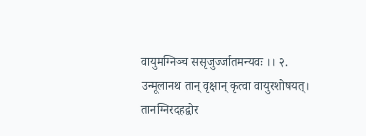वायुमग्निञ्च ससृजुर्ज्जातमन्यवः ।। २.
उन्मूलानथ तान् वृक्षान् कृत्वा वायुरशोषयत्। तानग्निरदहद्वोर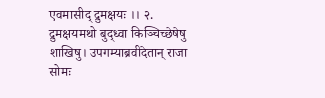एवमासीद् द्रुमक्षयः ।। २.
द्रुमक्षयमथो बुद्ध्वा किञ्चिच्छेषेषु शाखिषु। उपगम्याब्रवीदेतान् राजा सोमः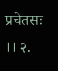प्रचेतसः ।। २.